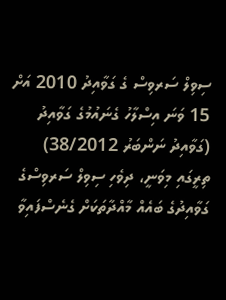ސިވިލް ސަރވިސް ގެ ގަވާއިދު 2010 އަށް 15 ވަނަ އިސްލާހު ގެނައުމުގެ ގަވާއިދު
(ގަވާއިދު ނަންބަރު 38/2012)
ތިރީގައި މިވަނީ، ދިވެހި ސިވިލް ސަރވިސްގެ ގަވާއިދުގެ ބައެއް މާއްދާތަކަށް ގެނެސްފައިވާ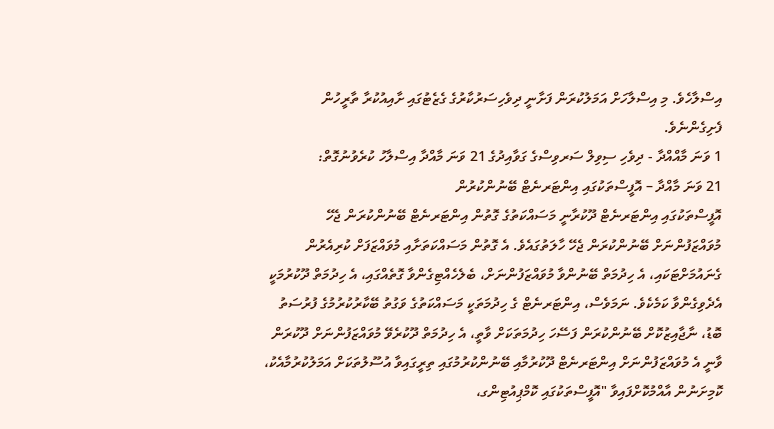އިސްލާހެވެ. މި އިސްލާހަށް އަމަލުކުރަން ފަށާނީ ދިވެހިސަރުކާރުގެ ގެޒެޓުގައި ށާއިއުކުރާ ތާރީހުން ފެށިގެންނެވެ.
1 ވަނަ މާއްއްދާ - ދިވެހި ސިވިލް ސަރވިސްގެ ގަވާއިދުގެ 21 ވަނަ މާއްދާ އިސްލާހު ކުރެވުނުގޮތް:
21 ވަނަ މާއްދާ – އޮފީސްތަކުގައި އިންޓަރނެޓް ބޭނުންކުރުން
އޮފީސްތަކުގައި އިންޓަރނެޓް ދޫކުރާނީ މަސައްކަތުގެ ގޮތުން އިންޓަރނެޓް ބޭނުންކުރަން ޖެހޭ މުވައްޒަފުންނަށް ބޭނުންކުރަން ޖެހޭ ހާލަތުގައެވެ. އެ ގޮތުން މަސައްކަތަށާއި މުވައްޒަފަށް ކުރިއެރުން ގެނައުމަށްޓަކައި، އެ ހިދުމަތް ބޭނުންވާ މުވައްޒަފުންނަށް، ބެލެހެއްޓިގެންވާ ގޮތެއްގައި، އެ ހިދުމަތް ދޫކުރުމަކީ އެދެވިގެންވާ ކަމެކެވެ. ނަމަވެސް، އިންޓަރނެޓް ގެ ހިދުމަތަކީ މަސައްކަތުގެ ވަގުތު ބޭކާރުކުރުމުގެ ފުރުސަތު ބޮޑު، ނާޖާއިޒުކޮށް ބޭނުންކުރަން ފަސޭހަ ހިދުމަތަކަށް ވާތީ، އެ ހިދުމަތް ދޫކުރެވޭ މުވައްޒަފުންނަށް ދޫކުރަން ވާނީ އެ މުވައްޒަފުންނަށް އިންޓަރނެޓް ދޫކުރުމާއި ބޭނުންކުރުމުގައި ތިރީގައިވާ އުސޫލުތަކަށް އަމަލުކުރުމާއެކު، ކޮމިށަނުން އާއްމުކޮށްފައިވާ "އޮފީސްތަކުގައި ކޮމްޕިއުޓިންގ،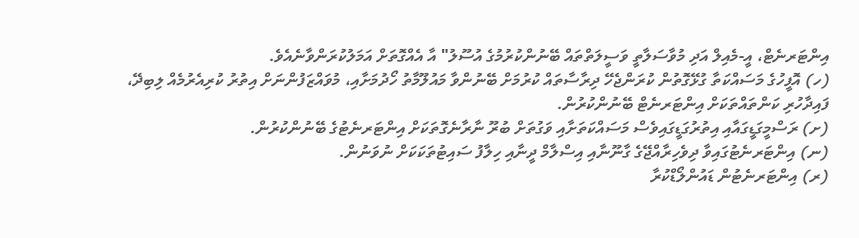އިންޓަރނެޓް، އީ-މެއިލް އަދި މުވާސަލާތީ ވަސީލަތްތައް ބޭނުންކުރުމުގެ އުސޫލު" އާ އެއްގޮތަށް އަމަލުކުރަންވާނެއެވެ.
(ހ) އޮފީހުގެ މަސައްކަތާ ގުޅޭގޮތުން ކުރަންޖެހޭ ދިރާސާތައް ކުރުމަށް ބޭނުންވާ މައުލޫމާތު ހޯދުމަށާއި، މުވައްޒަފުންނަށް އިތުރު ކުރިއެރުމެއް ލިބިދޭ، ފައިދާހުރި ކަންތައްތަކަށް އިންޓަރނެޓް ބޭނުންކުރުން.
(ށ) ރަސްމީގަޑީގައާއި އިތުރުގަޑީގައިވެސް މަސައްކަތަށާއި ވަގުތަށް ބުރޫ ނާރާނެގޮތަކަށް އިންޓަރނެޓުގެ ބޭނުންކުރުން.
(ނ) އިންޓަރނެޓުގައިވާ ދިވެހިރާއްޖޭގެ ގާނޫނާއި އިސްލާމް ދީނާއި ހިލާފު ސައިޓުތަކަކަށް ނުވަނުން.
(ރ) އިންޓަރނެޓުން ޑައުންލޯޑްކުރާ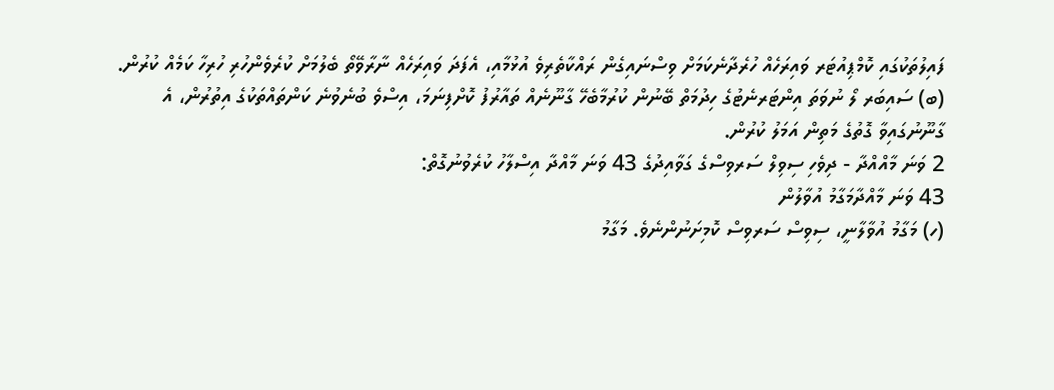ފައިލުތަކުގައި ކޮމްޕިއުޓަރ ވައިރަހެއް ހުރެދާނެކަމަށް ވިސްނައިގެން ރައްކާތެރިވެ އުޅުމާއި، އެފަދަ ވައިރަހެއް ނާރާވޭތޯ ބެލުމަށް ކުރެވެންހުރި ހުރިހާ ކަމެއް ކުރުން.
(ބ) ސައިބަރ ލޯ ނުވަތަ އިންޓަރނެޓުގެ ހިދުމަތް ބޭނުން ކުރުމާބެހޭ ގާނޫނެއް ތައާރުފު ކޮށްފިނަމަ، އިސްވެ ބުނެވުނެ ކަންތައްތަކުގެ އިތުރުން، އެ ގާނޫނުގައިވާ ގޮތުގެ މަތިން އަމަލު ކުރުން.
2 ވަނަ މާއްއްދާ - ދިވެހި ސިވިލް ސަރވިސްގެ ގަވާއިދުގެ 43 ވަނަ މާއްދާ އިސްލާހު ކުރެވުނުގޮތް:
43 ވަނަ މާއްދާމަގާމު އުވާލުން
(ހ) މަގާމު އުވާލާނީ، ސިވިސް ސަރވިސް ކޮމިށަނުންނެވެ. މަގާމު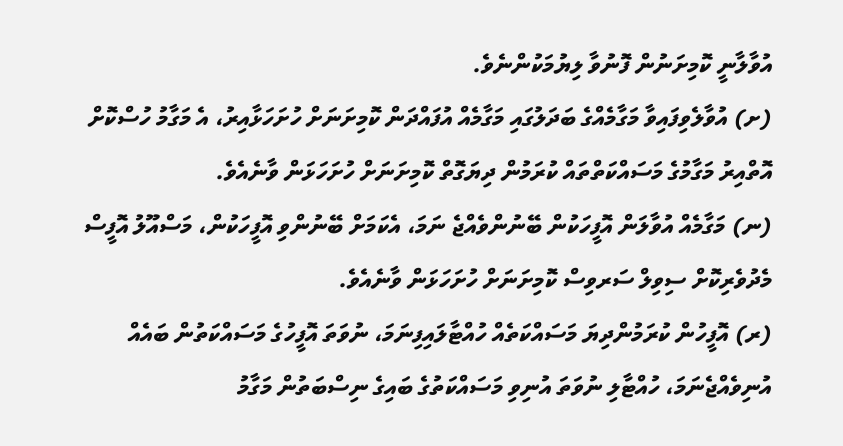އުވާލާނީ ކޮމިށަނުން ފޮނުވާ ލިޔުމަކުންނެވެ.
(ށ) އުވާލެވިފައިވާ މަގާމެއްގެ ބަދަލުގައި މަގާމެއް އުފައްދަން ކޮމިށަނަށް ހުށަހަޅާއިރު، އެ މަގާމު ހުސްކޮށް އޮތްއިރު މަގާމުގެ މަސައްކަތްތައް ކުރަމުން ދިޔަގޮތް ކޮމިށަނަށް ހުށަހަޅަން ވާނެއެވެ.
(ނ) މަގާމެއް އުވާލަން އޮފީހަކުން ބޭނުންވެއްޖެ ނަމަ، އެކަމަށް ބޭނުންވި އޮފީހަކުން، މަސްއޫލު އޮފީސް މެދުވެރިކޮށް ސިވިލް ސަރވިސް ކޮމިށަނަށް ހުށަހަޅަން ވާނެއެވެ.
(ރ) އޮފީހުން ކުރަމުންދިޔަ މަސައްކަތެއް ހުއްޓާލައިފިނަމަ، ނުވަތަ އޮފީހުގެ މަސައްކަތުން ބައެއް އުނިވެއްޖެނަމަ، ހުއްޓާލި ނުވަތަ އުނިވި މަސައްކަތުގެ ބައިގެ ނިސްބަތުން މަގާމު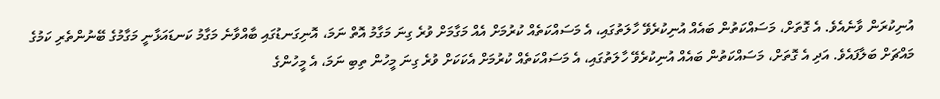އުނިކުރަން ވާނެއެވެ. އެ ގޮތަށް، މަސައްކަތުން ބައެއް އުނިކުރެވޭ ހާލަތުގައި، އެ މަސައްކަތެއް ކުރުމަށް އެއް މަގާމަށް ވުރެ ގިނަ މަގާމު އޮތް ނަމަ، އޮނިގަނޑުގައި ބާއްވާނެ މަގާމު ކަނޑައަޅާނީ މަގާމުގެ ބޭނުންތެރި ކަމުގެ މައްޗަށް ބަލާފައެވެ. އަދި އެ ގޮތަށް، މަސައްކަތުން ބައެއް އުނިކުރެވޭ ހާލަތުގައި، އެ މަސައްކަތެއް ކުރުމަށް އެކަކަށް ވުރެ ގިނަ މީހުން ތިބި ނަމަ، އެ މީހުންގެ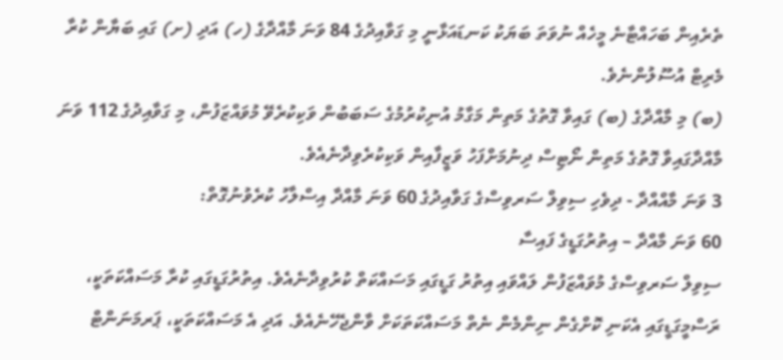ތެރެއިން ބަހައްޓާނެ މީހެއް ނުވަތަ ބަޔަކު ކަނޑައަޅާނީ މި ގަވާއިދުގެ 84 ވަނަ މާއްދާގެ (ހ) އަދި (ށ) ގައި ބަޔާން ކުރާ މެރިޓް އުސޫލުންނެވެ.
(ބ) މި މާއްދާގެ (ބ) ގައިވާ ގޮތުގެ މަތިން މަގާމު އުނިކުރުމުގެ ސަބަބުން ވަކިކުރެވޭ މުވައްޒަފުން، މި ގަވާއިދުގެ 112 ވަނަ މާއްދާގައިވާ ގޮތުގެ މަތިން ނޯޓިސް ދިނުމަށްފަހު ވަޒީފާއިން ވަކިކުރެވިދާނެއެވެ.
3 ވަނަ މާއްއްދާ - ދިވެހި ސިވިލް ސަރވިސްގެ ގަވާއިދުގެ 60 ވަނަ މާއްދާ އިސްލާހު ކުރެވުނުގޮތް:
60 ވަނަ މާއްދާ – އިތުރުގަޑީގެ ފައިސާ
ސިވިލް ސަރވިސްގެ މުވައްޒަފުން ލައްވައި އިތުރު ގަޑީގައި މަސައްކަތް ކުރުވިދާނެއެވެ. އިތުރުގަޑީގައި ކުރާ މަސައްކަތަކީ، ރަސްމީގަޑީގައި އެކަނި ކޮށްގެން ނިންމެން ނެތް މަސައްކަތަކަށް ވާންޖެހޭނެއެވެ. އަދި އެ މަސައްކަތަކީ، ޕަރމަނަންޓް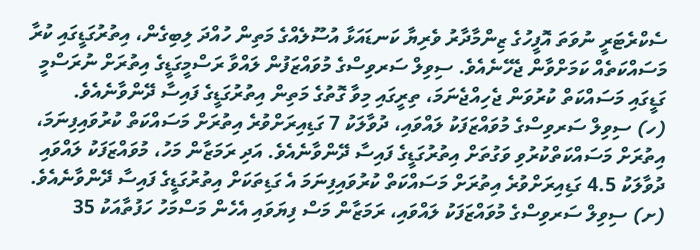ސެކްރެޓަރީ ނުވަތަ އޮފީހުގެ ޒިންމާދާރު ވެރިޔާ ކަނޑައަޅާ އުސޫލެއްގެ މަތިން ހުއްދަ ލިބިގެން، އިތުރުގަޑީގައި ކުރާ މަސައްކަތެއް ކަމަށްވާން ޖެހޭނެއެވެ. ސިވިލް ސަރވިސްގެ މުވައްޒަފުން ލައްވާ ރަސްމީގަޑީގެ އިތުރަށް ނުރަސްމީ ގަޑީގައި މަސައްކަތް ކުރުވަން ޖެހިއްޖެނަމަ، ތިރީގައި މިވާ ގޮތުގެ މަތިން އިތުރުގަޑީގެ ފައިސާ ދޭންވާނެއެވެ.
(ހ) ސިވިލް ސަރވިސްގެ މުވައްޒަފަކު ލައްވައި، ދުވާލަކު 7 ގަޑިއިރަށްވުރެ އިތުރަށް މަސައްކަތް ކުރުވައިފިނަމަ، އިތުރަށް މަސައްކަތްކުރުވި ވަގުތަށް އިތުރުގަޑީގެ ފައިސާ ދޭންވާނެއެވެ. އަދި ރަމަޒާން މަހު، މުވައްޒަފަކު ލައްވައި ދުވާލަކު 4.5 ގަޑިއިރަށްވުރެ އިތުރަށް މަސައްކަތް ކުރުވައިފިނަމަ އެ ގަޑިތަކަށް އިތުރުގަޑީގެ ފައިސާ ދޭންވާނެއެވެ.
(ށ) ސިވިލް ސަރވިސްގެ މުވައްޒަފަކު ލައްވައި، ރަމަޒާން މަސް ފިޔަވައި އެހެން މަސްމަހު ހަފުތާއަކު 35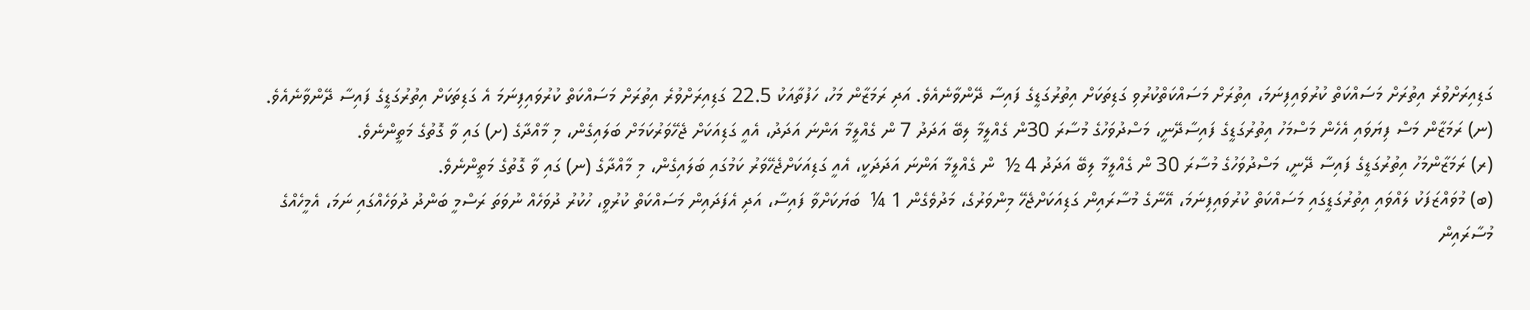ގަޑިއިރަށްވުރެ އިތުރަށް މަސައްކަތް ކުރުވައިފިނަމަ، އިތުރަށް މަސައްކަތްކުރުވި ގަޑިތަކަށް އިތުރުގަޑީގެ ފައިސާ ދޭންވާނެއެވެ. އަދި ރަމަޒާން މަހު، ހަފުތާއަކު 22.5 ގަޑިއިރަށްވުރެ އިތުރަށް މަސައްކަތް ކުރުވައިފިނަމަ އެ ގަޑިތަކަށް އިތުރުގަޑީގެ ފައިސާ ދޭންވާނެއެވެ.
(ނ) ރަމަޒާން މަސް ފިޔަވައި އެހެން މަސްމަހު އިތުރުގަޑީގެ ފައިސާދޭނީ، މަސްދުވަހުގެ މުސާރަ 30ން ގެއްލީމާ ލިބޭ އަދަދު 7 ން ގެއްލީމާ އަންނަ އަދަދު، އެއީ ގަޑިއަކަށް ޖެހޭވަރުކަމަށް ބަލައިގެން، މި މާއްދާގެ (ށ) ގައި ވާ ގޮތުގެ މަތީންނެވެ.
(ރ) ރަމަޒާންމަހު އިތުރުގަޑީގެ ފައިސާ ދޭނީ، މަސްދުވަހުގެ މުސާރަ 30 ން ގެއްލީމާ ލިބޭ އަދަދު 4 ½  ން ގެއްލީމާ އަންނަ އަދަދަކީ، އެއީ ގަޑިއަކަށްޖެހޭވަރު ކަމުގައި ބަލައިގެން، މި މާއްދާގެ (ނ) ގައި ވާ ގޮތުގެ މަތީންނެވެ.
(ބ) މުވައްޒަފަކު ލައްވައި އިތުރުގަޑީގައި މަސައްކަތް ކުރުވައިފިނަމަ، އޭނާގެ މުސާރައިން ގަޑިއަކަށްޖެހޭ މިންވަރުގެ، މަދުވެގެން 1 ¼  ބަޔަކަށްވާ ފައިސާ، އަދި އެފަދައިން މަސައްކަތް ކުރުވީ، ހުކުރު ދުވަހެއް ނުވަތަ ރަސްމީ ބަންދު ދުވަހެއްގައި ނަމަ، އެމީހެއްގެ މުސާރައިން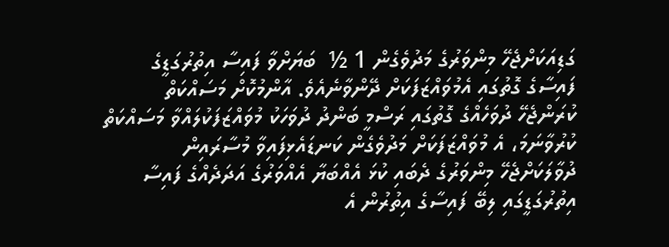ގަޑިއަކަށްޖެހޭ މިންވަރުގެ މަދުވެގެން 1 ½  ބަޔަށްވާ ފައިސާ އިތުރުގަޑީގެ ފައިސާގެ ގޮތުގައި އެމުވައްޒަފަކަށް ދޭންވާނެއެވެ. އާންމުކޮށް މަސައްކަތް ކުރަންޖެހޭ ދުވަހެއްގެ ގޮތުގައި ރަސްމީ ބަންދު ދުވަހަކު މުވައްޒަފަކުލައްވާ މަސައްކަތް ކުރުވާނަމަ، އެ މުވައްޒަފަކަށް މަދުވެގެން ކަނޑައެޅިފައިވާ މުސާރައިން ދުވާލަކަށްޖެހޭ މިންވަރުގެ ދެބައި ކުޅަ އެއްބަޔާ އެއްވަރުގެ އަދަދެއްގެ ފައިސާ އިތުރުގަޑީގައި ލިބޭ ފައިސާގެ އިތުރުން އެ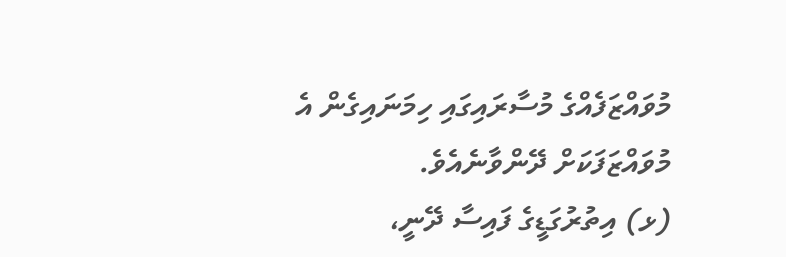މުވައްޒަފެއްގެ މުސާރައިގައި ހިމަނައިގެން އެ މުވައްޒަފަކަށް ދޭންވާނެއެވެ.
(ޅ) އިތުރުގަޑީގެ ފައިސާ ދޭނީ،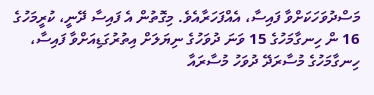މަސްދުވަހަކަށްވާ ފައިސާ، އެއްފަހަރާއެވެ. މިގޮތުން އެ ފައިސާ ދޭނީ، ކުރީމަހުގެ 16 ން ހިނގާމަހުގެ 15 ވަނަ ދުވަހުގެ ނިޔަލަށް އިތުރުގަޑިއަށްވާ ފައިސާ، ހިނގާމަހުގެ މުސާރަދޭ ދުވަހު މުސާރައާ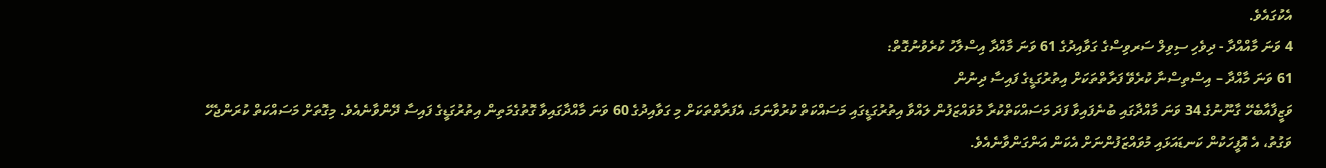އެކުގައެވެ.
4 ވަނަ މާއްއްދާ - ދިވެހި ސިވިލް ސަރވިސްގެ ގަވާއިދުގެ 61 ވަނަ މާއްދާ އިސްލާހު ކުރެވުނުގޮތް:
61 ވަނަ މާއްދާ – އިސްތިސްނާ ކުރެވޭ ފަރާތްތަކަށް އިތުރުގަޑީގެ ފައިސާ ދިނުން
ވަޒީފާއާބެހޭ ގާނޫނުގެ 34 ވަނަ މާއްދާގައި ބުނެފައިވާ ފަދަ މަސައްކަތްކުރާ މުވައްޒަފުން ލައްވާ އިތުރުގަޑީގައި މަސައްކަތް ކުރުވާނަމަ، އެފަރާތްތަކަށް މި ގަވާއިދުގެ 60 ވަނަ މާއްދާގައިވާ ގޮތުގެމަތިން އިތުރުގަޑީގެ ފައިސާ ދޭންވާނެއެވެ. މިގޮތަށް މަސައްކަތް ކުރަންޖެހޭ ވަގުތު، އެ އޮފީހަކުން ކަނޑައަޅައި މުވައްޒަފުންނަށް އެކަން އަންގަންވާނެއެވެ.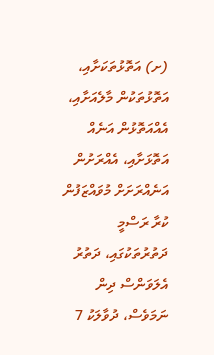(ށ) އަތޮޅުތަކަށާއި، އަތޮޅުތަކުން މާލެއަށާއި، އެއްއަތޮޅުން އަނެއް އަތޮޅަށާއި، އެއްރަށުން އަނެއްރަށަށް މުވައްޒަފުން ކުރާ ރަސްމީ ދަތުރުތަކުގައި، ދަތުރު އެލަވަންސް ދިން ނަމަވެސް، ދުވާލަކު 7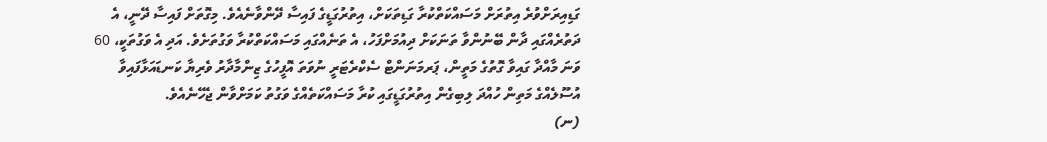ގަޑިއިރަށްވުރެ އިތުރަށް މަސައްކަތްކުރާ ގަޑިތަކަށް، އިތުރުގަޑީގެ ފައިސާ ދޭންވާނެއެވެ. މިގޮތަށް ފައިސާ ދޭނީ، އެ ދަތުރެއްގައި ދާން ބޭނުންވާ ތަނަކަށް ދިއުމަށްފަހު، އެ ތަނެއްގައި މަސައްކަތްކުރާ ވަގުތަށެވެ. އަދި އެ ވަގުތަކީ، 60 ވަނަ މާއްދާ ގައިވާ ގޮތުގެ މަތީން، ޕަރމަނަންޓް ސެކްރެޓަރީ ނުވަތަ އޮފީހުގެ ޒިންމާދާރު ވެރިޔާ ކަނޑައަޅާފައިވާ އުސޫލެއްގެ މަތިން ހުއްދަ ލިބިގެން އިތުރުގަޑީގައި ކުރާ މަސައްކަތެއްގެ ވަގުތު ކަމަށްވާން ޖެހޭނެއެވެ.
(ނ)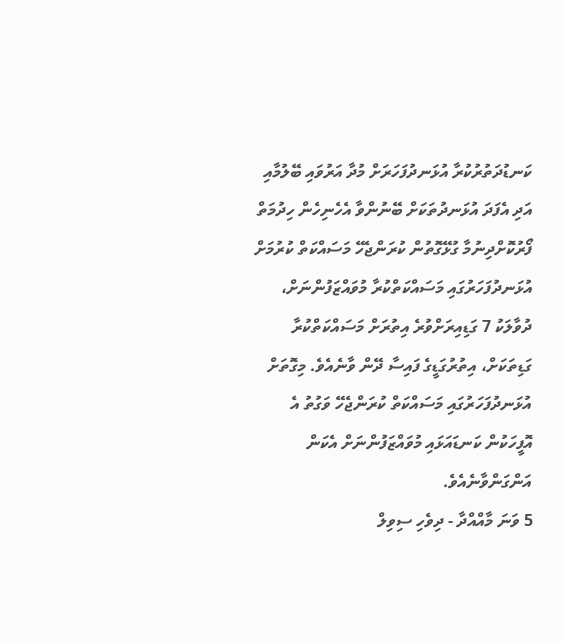ކަނޑުދަތުރުކުރާ އުޅަނދުފަހަރަށް މުދާ އަރުވައި ބޭލުމާއި އަދި އެފަދަ އުޅަނދުތަކަށް ބޭނުންވާ އެހެނިހެން ހިދުމަތް ފޯރުކޮށްދިނުމާ ގުޅޭގޮތުން ކުރަންޖެހޭ މަސައްކަތް ކުރުމަށް އުޅަނދުފަހަރުގައި މަސައްކަތްކުރާ މުވައްޒަފުންނަށް، ދުވާލަކު 7 ގަޑިއިރަށްވުރެ އިތުރަށް މަސައްކަތްކުރާ ގަޑިތަކަށް، އިތުރުގަޑީގެ ފައިސާ ދޭން ވާނެއެވެ. މިގޮތަށް އުޅަނދުފަހަރުގައި މަސައްކަތް ކުރަންޖެހޭ ވަގުތު އެ އޮފީހަކުން ކަނޑައަޅައި މުވައްޒަފުންނަށް އެކަން އަންގަންވާނެއެވެ.
5 ވަނަ މާއްއްދާ - ދިވެހި ސިވިލް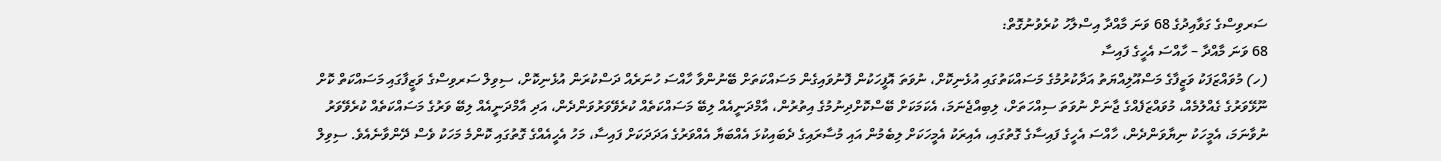ސަރވިސްގެ ގަވާއިދުގެ 68 ވަނަ މާއްދާ އިސްލާހު ކުރެވުނުގޮތް:
68 ވަނަ މާއްދާ – ހާއްސަ އެހީގެ ފައިސާ
(ހ) މުވައްޒަފަކު ވަޒީފާގެ މަސްއޫލިއްޔަތު އަދާކުރުމުގެ މަސައްކަތުގައި އުޅެނިކޮށް، ނުވަތަ އޮފީހަކުން ފޮނުވައިގެން މަސައްކަތަށް ބޭނުންވާ ހާއްސަ ހުނަރެއް ދަސްކުރަން އުޅެނިކޮށް، ސިވިލް ސަރވިސްގެ ވަޒީފާގައި މަސައްކަތް ކޮށް ނޫޅޭވަރުގެ ގެއްލުމެއް، މުވައްޒަފެއްގެ ޖާނަށް ނުވަތަ ސިއްހަތަށް، ލިބިއްޖެނަމަ، އެކަމަކަށް ބޭސްކޮށްދިނުމުގެ އިތުރުން، އާމްދަނީއެއް ލިބޭ މަސައްކަތެއް ކުރެވޭވަރުވަންދެން، އަދި އާމްދަނީއެއް ލިބޭ ވަރުގެ މަސައްކަތެއް ކުރެވޭވަރު ނުވާނަމަ، އެމީހަކު ނިޔާވަންދެން، ހާއްސަ އެހީގެ ފައިސާގެ ގޮތުގައި، އެއިރަކު އެމީހަކަށް ލިބެމުން އައި މުސާރައިގެ ދެބައިކުޅަ އެއްބަޔާ އެއްވަރުގެ އަދަދަކަށް ފައިސާ، މަހު އެހީއެއްގެ ގޮތުގައި ކޮންމެ މަހަކު ވެސް ދޭންވާނެއެވެ. ސިވިލް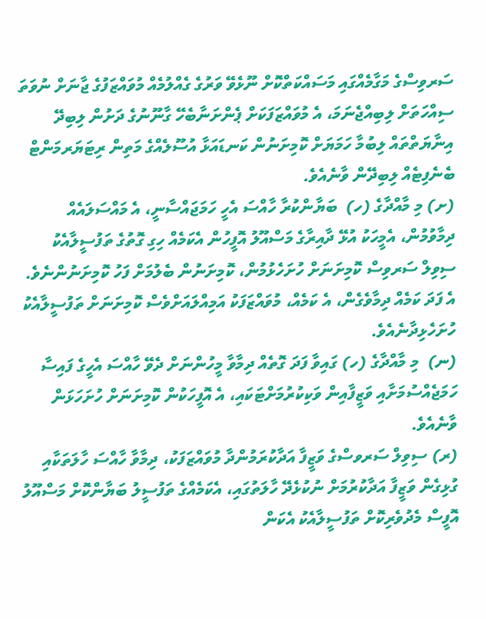ސަރވިސްގެ މަގާމެއްގައި މަސައްކަތްކޮށް ނޫޅެވޭ ވަރުގެ ގެއްލުމެއް މުވައްޒަފުގެ ޖާނަށް ނުވަތަ ސިއްހަތަށް ލިބިއްޖެނަމަ، އެ މުވައްޒަފަކަށް ޕެންށަނާބެހޭ ގާނޫނުގެ ދަށުން ލިބިދޭ އިނާޔަތްތައް ލިބުމާ ހަމަޔަށް ކޮމިށަނުން ކަނޑައަޅާ އުސޫލެއްގެ މަތިން ރިޓަޔަރމަންޓް ބެނެފިޓެއް ލިބިދޭން ވާނެއެވެ.
(ށ) މި މާއްދާގެ (ހ)  ބަޔާންކުރާ ހާއްސަ އެހީ ހަމަޖައްސާނީ، އެ މައްސަލައެއް ދިމާވުމުން، އެމީހަކު އުޅޭ ދާއިރާގެ މަސްއޫލު އޮފީހުން އެކަމެއް ހިގި ގޮތުގެ ތަފުސީލާއެކު ސިވިލް ސަރވިސް ކޮމިށަނަށް ހުށަހެޅުމުން، ކޮމިށަނުން ބެލުމަށް ފަހު ކޮމިށަނުންނެވެ. އެ ފަދަ ކަމެއް ދިމާވެގެން، އެ ކަމެއް، މުވައްޒަފަކު އަމިއްލައަށްވެސް ކޮމިށަނަށް ތަފުސީލާއެކު ހުށަހެޅިދާނެއެވެ.
(ނ)  މި މާއްދާގެ (ހ) ގައިވާ ފަދަ ގޮތެއް ދިމާވާ މީހުންނަށް ދެވޭ ހާއްސަ އެހީގެ ފައިސާ ހަމަޖެއްސުމަށާއި ވަޒީފާއިން ވަކިކުރުމަށްޓަކައި، އެ އޮފީހަކުން ކޮމިށަނަށް ހުށަހަޅަން ވާނެއެވެ.
(ރ) ސިވިލް ސަރވސްގެ ވަޒީފާ އަދާކުރަމުންދާ މުވައްޒަފަކު، ދިމާވާ ހާއްސަ ހާލަތަކާއި ގުޅިގެން ވަޒީފާ އަދާކުރުމަށް ނުކުޅެދޭ ހާލަތުގައި، އެކަމެއްގެ ތަފުސީލު ބަޔާންކޮށް މަސްއޫލު އޮފީސް މެދުވެރިކޮށް ތަފުސީލާއެކު އެކަން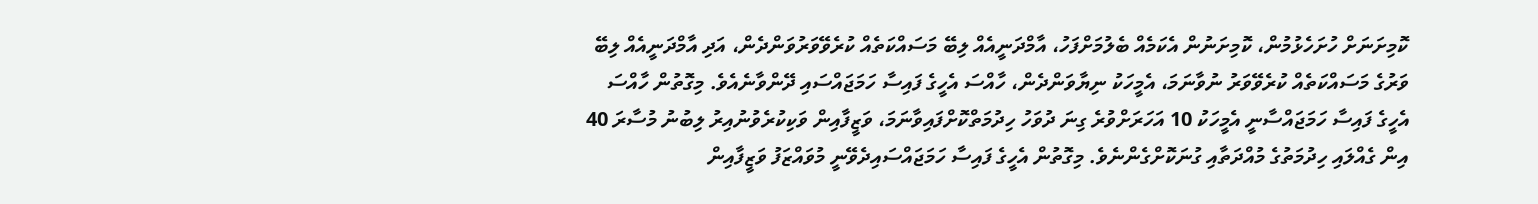ކޮމިށަނަށް ހުށަހެޅުމުން، ކޮމިށަނުން އެކަމެއް ބެލުމަށްފަހު، އާމްދަނީއެއް ލިބޭ މަސައްކަތެއް ކުރެވޭވަރުވަންދެން، އަދި އާމްދަނީއެއް ލިބޭ ވަރުގެ މަސައްކަތެއް ކުރެވޭވަރު ނުވާނަމަ، އެމީހަކު ނިޔާވަންދެން، ހާއްސަ އެހީގެ ފައިސާ ހަމަޖައްސައި ދޭންވާނެއެވެ. މިގޮތުން ހާއްސަ އެހީގެ ފައިސާ ހަމަޖައްސާނީ އެމީހަކު 10 އަހަރަށްވުރެ ގިނަ ދުވަހު ހިދުމަތްކޮށްފައިވާނަމަ، ވަޒީފާއިން ވަކިކުރެވުނުއިރު ލިބުނު މުސާރަ 40 އިން ގެއްލައި ހިދުމަތުގެ މުއްދަތާއި ގުނަކޮށްގެންނެވެ. މިގޮތުން އެހީގެ ފައިސާ ހަމަޖައްސައިދެވޭނީ މުވައްޒަފު ވަޒީފާއިން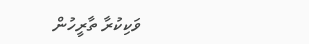ވަކިކުރާ ތާރީހުން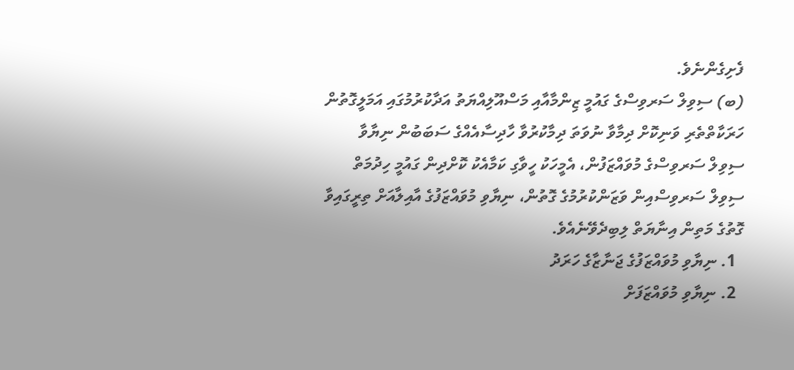ފެށިގެންނެވެ.
(ބ) ސިވިލް ސަރވިސްގެ ގައުމީ ޒިންމާއާއި މަސްއޫލިއްޔަތު އަދާކުރުމުގައި އަމަލީގޮތުން ހަރަކާތްތެރި ވަނިކޮށް ދިމާވާ ނުވަތަ ދިމާކުރުވާ ހާދިސާއެއްގެ ސަބަބުން ނިޔާވާ ސިވިލް ސަރވިސްގެ މުވައްޒަފުން، އެމީހަކު ހީވާގި ކަމާއެކު ކޮށްދިން ގައުމީ ހިދުމަތް ސިވިލް ސަރވިސްއިން ވަޒަންކުރުމުގެ ގޮތުން، ނިޔާވި މުވައްޒަފުގެ އާއިލާއަށް ތިރީގައިވާ ގޮތުގެ މަތިން އިނާޔަތް ލިބިދެވޭނެއެވެ.
  1. ނިޔާވި މުވައްޒަފުގެ ޖަނާޒާގެ ހަރަދު
  2. ނިޔާވި މުވައްޒަފަށް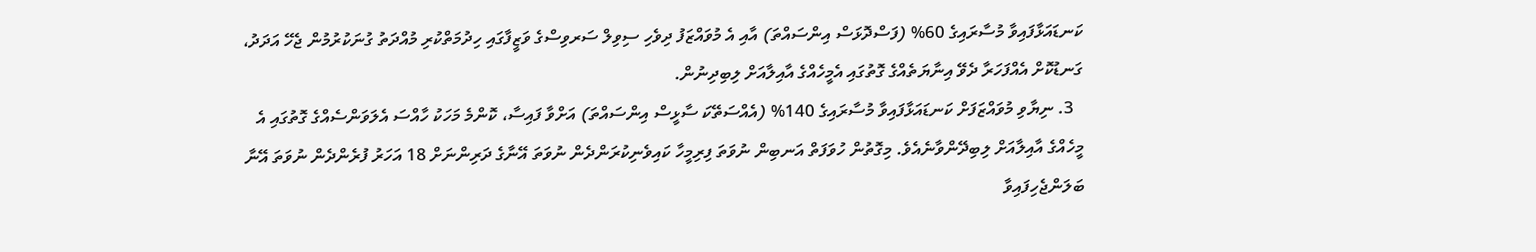ކަނޑައަޅާފައިވާ މުސާރައިގެ 60% (ފަސްދޮޅަސް އިންސައްތަ) އާއި އެ މުވައްޒަފު ދިވެހި ސިވިލް ސަރވިސްގެ ވަޒީފާގައި ހިދުމަތްކުރި މުއްދަތު ގުނަކުރުމުން ޖެހޭ އަދަދު، ގަނޑުކޮށް އެއްފަހަރާ ދެވޭ އިނާޔަތެއްގެ ގޮތުގައި އެމީހެއްގެ އާއިލާއަށް ލިބިދިނުން.
  3. ނިޔާވި މުވައްޒަފަށް ކަނޑައަޅާފައިވާ މުސާރައިގެ 140% (އެއްސަތޭކަ ސާޅީސް އިންސައްތަ) އަށްވާ ފައިސާ، ކޮންމެ މަހަކު ހާއްސަ އެލަވަންސެއްގެ ގޮތުގައި އެ މީހެއްގެ އާއިލާއަށް ލިބިދޭންވާނެއެވެ. މިގޮތުން ހުވަފަތް އަނބިން ނުވަތަ ފިރިމީހާ ކައިވެނިކުރަންދެން ނުވަތަ އޭނާގެ ދަރިންނަށް 18 އަހަރު ފުރެންދެން ނުވަތަ އޭނާ ބަލަންޖެހިފައިވާ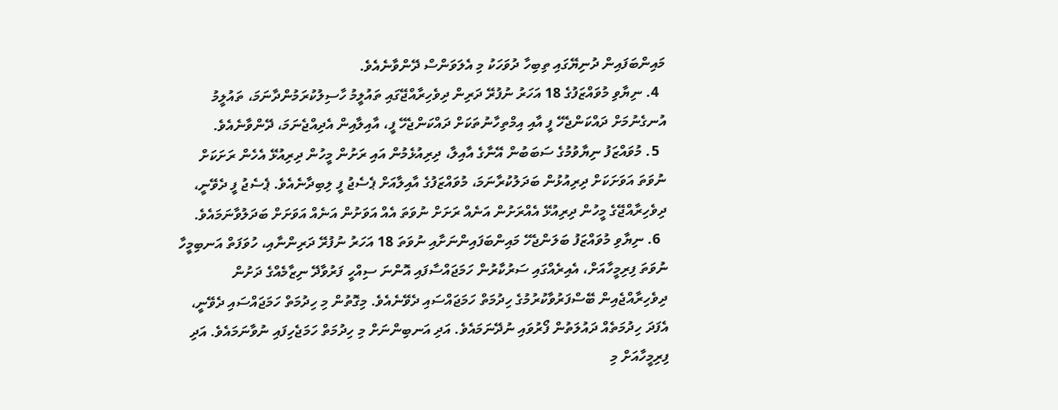މައިންބަފައިން ދުނިޔޭގައި ތިބިހާ ދުވަހަކު މި އެލަވަންސް ދޭންވާނެއެވެ.
  4. ނިޔާވި މުވައްޒަފުގެ 18 އަހަރު ނުފުރޭ ދަރިން ދިވެހިރާއްޖޭގައި ތައުލީމު ހާސިލުކުރަމުންދާނަމަ، ތައުލީމު އުނގެނުމަށް ދައްކަންޖެހޭ ފީ އާއި އިމްތިހާނުތަކަށް ދައްކަންޖެހޭ ފީ، އާއިލާއިން އެދިއްޖެނަމަ، ދޭންވާނެއެވެ.
  5. މުވައްޒަފު ނިޔާވުމުގެ ސަބަބުން އޭނާގެ އާއިލާ، ދިރިއުޅެމުން އައި ރަށުން މީހުން ދިރިއުޅޭ އެހެން ރަށަކަށް ނުވަތަ އަވަށަކަށް ދިރިއުޅުން ބަދަލުކުރާނަމަ، މުވައްޒަފުގެ އާއިލާއަށް ޕެސެޖު ފީ ލިބިދާނެއެވެ. ޕެސެޖު ފީ ދެވޭނީ، ދިވެހިރާއްޖޭގެ މީހުން ދިރިއުޅޭ އެއްރަށުން އަނެއް ރަށަށް ނުވަތަ އެއް އަވަށުން އަނެއް އަވަށަށް ބަދަލުވާނަމައެވެ.
  6. ނިޔާވި މުވައްޒަފު ބަލަންޖެހޭ މައިންބަފައިންނަށާއި ނުވަތަ 18 އަހަރު ނުފުރޭ ދަރިންނާއި، ހުވަފަތް އަނބިމީހާ ނުވަތަ ފިރިމީހާއަށް، އެއިރެއްގައި ސަރުކާރުން ހަމަޖައްސާފައި އޮންނަ ސިއްހީ ފަރުވާދޭ ނިޒާމެއްގެ ދަށުން ދިވެހިރާއްޖެއިން ބޭސްފަރުވާކުރުމުގެ ހިދުމަތް ހަމަޖައްސައި ދެވޭނެއެވެ. މިގޮތުން މި ހިދުމަތް ހަމަޖައްސައި ދެވޭނީ، އެފަދަ ހިދުމަތެއް ދައުލަތުން ފޯރުވައި ނުދޭނަމައެވެ. އަދި އަނބިންނަށް މި ހިދުމަތް ހަމަޖެހިފައި ނުވާނަމައެވެ. އަދި ފިރިމީހާއަށް މި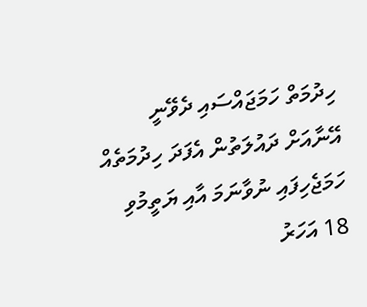ހިދުމަތް ހަމަޖައްސައި ދެވޭނީ އޭނާއަށް ދައުލަތުން އެފަދަ ހިދުމަތެއް ހަމަޖެހިފައި ނުވާނަމަ އާއި ޔަތީމުވި 18 އަހަރު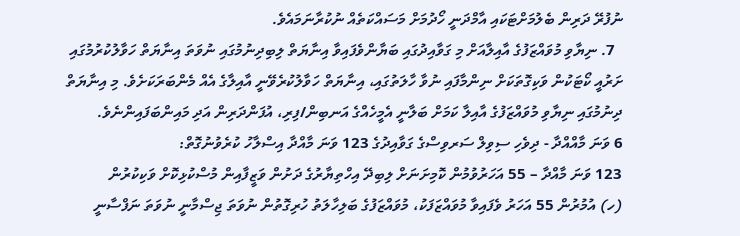ނުފުރޭ ދަރިން ބެލުމަށްޓަކައި އާމްދަނީ ހޯދުމަށް މަސައްކަތެއް ނުކުރާނަމައެވެ.
  7. ނިޔާވި މުވައްޒަފުގެ އާއިލާއަށް މި ގަވާއިދުގައި ބަޔާންވެފައިވާ އިނާޔަތް ލިބިދިނުމުގައި ނުވަތަ އިނާޔަތް ހަވާލުކުރުމުގައި ށަރުއީ ކޯޓަކުން ވަކިގޮތަކަށް ނިންމާފައި ނުވާ ހާލަތުގައި، އިނާޔަތް ހަވާލުކުރެވޭނީ އާއިލާގެ އެއް މެންބަރަކަށެވެ. މި އިނާޔަތް ދިނުމުގައި ނިޔާވި މުވައްޒަފުގެ އާއިލާ ކަމަށް ބަލާނީ އެމީހެއްގެ އަނބިން/ފިރި، އުފަންދަރިން އަދި މައިންބަފައިންނެވެ.
6 ވަނަ މާއްއްދާ - ދިވެހި ސިވިލް ސަރވިސްގެ ގަވާއިދުގެ 123 ވަނަ މާއްދާ އިސްލާހު ކުރެވުނުގޮތް:
123 ވަނަ މާއްދާ – 55 އަހަރުވުމުން ކޮމިށަނަށް ލިބިދޭ އިހްތިޔާރުގެ ދަށުން ވަޒީފާއިން މުސްކުޅިކޮށް ވަކިކުރުން
(ހ) އުމުރުން 55 އަހަރު ވެފައިވާ މުވައްޒަފަކު، މުވައްޒަފުގެ ބަލިހާލަތު ހުރިގޮތުން ނުވަތަ ޖިސްމާނީ ނުވަތަ ނަފްސާނީ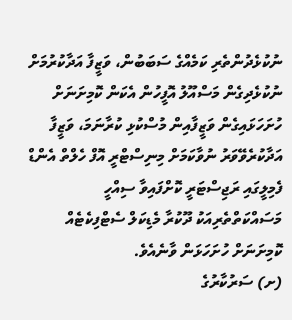ނުކުޅެދުންތެރި ކަމެއްގެ ސަބަބުން، ވަޒީފާ އަދާކުރުމަށް ނުކުޅެދިގެން މަސްއޫލު އޮފީހުން އެކަން ކޮމިށަނަށް ހުށަހަޅައިގެން ވަޒީފާއިން މުސްކުޅި ކުރާނަމަ، ވަޒީފާ އަދާކުރެވޭވަރު ނުވާކަމަށް މިނިސްޓްރީ އޮފް ހެލްތް އެންޑް ފެމިލީގައި ރަޖިސްޓަރީ ކޮށްފައިވާ ސިއްހީ މަސައްކަތްތެރިއަކު ދޫކުރާ މެޑިކަލް ސެޓްފިކެޓެއް ކޮމިށަނަށް ހުށަހަޅަން ވާނެއެވެ.
(ށ) ސަރުކާރުގެ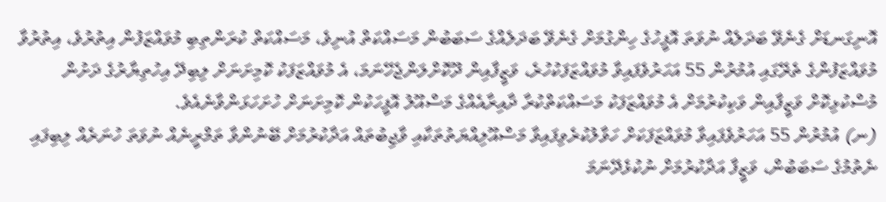އޮނިގަނޑަށް ގެނެވޭ ބަދަލެއް ނުވަތަ އޮފީހުގެ ހިންގުމަށް ގެނެވޭ ބަދަލެއްގެ ސަބަބުން މަސައްކަތް އުނިވެ، މަސައްކަތް ކުރަންތިބި މުވައްޒަފުން އިތުރުވެ، އިތުރުވާ މުވައްޒަފުންގެ ތެރޭގައި އުމުރުން 55 އަހަރުވެފައިވާ މުވައްޒަފަކުހުރެ، ވަޒީފާއިން ދޫކޮށްލަންޖެހޭނަމަ، އެ މުވައްޒަފަކު ކޮމިށަނަށް ލިބިދޭ އިހުތިޔާރުގެ ދަށުން މުސްކުޅިކޮށް ވަޒީފާއިން ވަކިކުރުމަށް އެ މުވައްޒަފަކު މަސައްކަތްކުރާ ދާއިރާއެއްގެ މަސްއޫލު އޮފީހަކުން ކޮމިށަނަށް ހުށަހަޅަންވާނެއެވެ.
(ނ) އުމުރުން 55 އަހަރުވެފައިވާ މުވައްޒަފަކަށް ހަވާލުކުރެވިފައިވާ މަސްއޫލިއްޔަތުތަކާއި ވާޖިބުތައް އަދާކުރުމަށް ބޭނުންވާ ތަމްރީނެއް ނުވަތަ ހުނަރެއް ލިބިފައި ނެތުމުގެ ސަބަބުން، ވަޒީފާ އަދާކުރުމަށް ނުކުޅެދޭނަމަ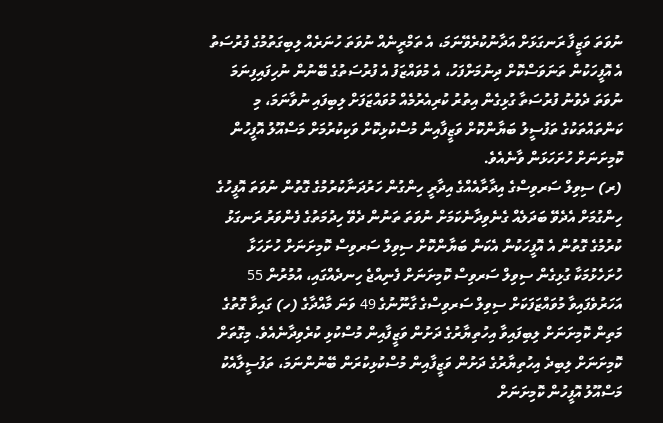ނުވަތަ ވަޒީފާ ރަނގަޅަށް އަދާނުކުރެވޭނަމަ، އެ ތަމްރީނެއް ނުވަތަ ހުނަރެއް ލިބިގަތުމުގެ ފުރުސަތު އެ އޮފީހަކުން ތަނަވަސްކޮށް ދިނުމަށްފަހު، އެ މުވައްޒަފު އެ ފުރުސަތުގެ ބޭނުން ނުހިފައިފިނަމަ ނުވަތަ ދެވުނު ފުރުސަތާ ގުޅިގެން އިތުރު ކުރިއެރުމެއް މުވައްޒަފަށް ލިބިފައި ނުވާނަމަ، މި ކަންތައްތަކުގެ ތަފުސީލު ބަޔާންކޮށް ވަޒީފާއިން މުސްކުޅިކޮށް ވަކިކުރުމަށް މަސްއޫލު އޮފީހުން ކޮމިށަނަށް ހުށަހަޅަން ވާނެއެވެ.
(ރ) ސިވިލް ސަރވިސްގެ އިދާރާއެއްގެ އިދާރީ ހިންގުން ހަރުދަނާކުރުމުގެ ގޮތުން ނުވަތަ އޮފީހުގެ ހިންގުމަށް އެދެވޭ ބަދަލެއް ގެނެވިދާނެކަމަށް ނުވަތަ ތަނުން ދެވޭ ހިދުމަތުގެ ފެންވަރު ރަނގަޅު ކުރުމުގެ ގޮތުން އެ އޮފީހަކުން އެކަން ބަޔާންކޮށް ސިވިލް ސަރވިސް ކޮމިށަނަށް ހުށަހަޅާ ހުށަހެޅުމަކާ ގުޅިގެން ސިވިލް ސަރވިސް ކޮމިށަނަށް ފެނިއްޖެ ހިނދެއްގައި، އުމުރުން 55 އަހަރުވެފައިވާ މުވައްޒަފަކަށް ސިވިލް ސަރވިސްގެ ގާނޫނުގެ 49 ވަނަ މާއްދާގެ (ހ) ގައިވާ ގޮތުގެ މަތިން ކޮމިށަނަށް ލިބިފައިވާ އިހުތިޔާރުގެ ދަށުން ވަޒީފާއިން މުސްކުޅި ކުރެވިދާނެއެވެ. މިގޮތަށް ކޮމިށަނަށް ލިބިދެ އިހުތިޔާރުގެ ދަށުން ވަޒީފާއިން މުސްކުޅިކުރަން ބޭނުންނަމަ، ތަފުސީލާއެކު މަސްއޫލު އޮފީހުން ކޮމިށަނަށް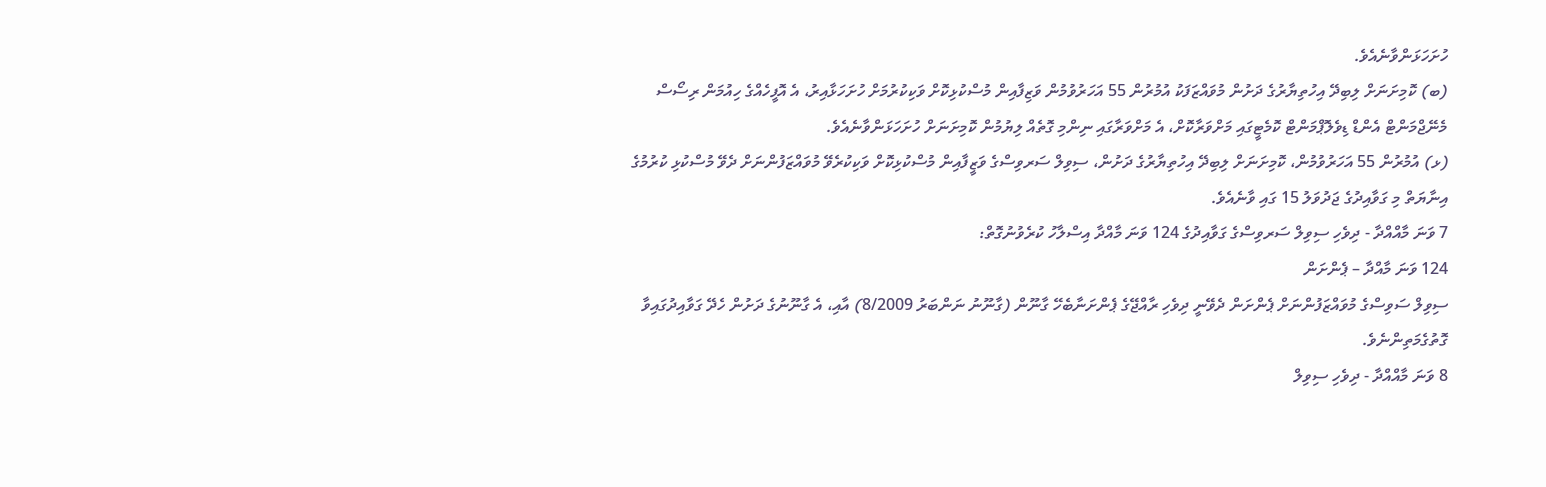ހުށަހަޅަންވާނެއެވެ.
(ބ) ކޮމިށަނަށް ލިބިދޭ އިހުތިޔާރުގެ ދަށުން މުވައްޒަފަކު އުމުރުން 55 އަހަރުވުމުން ވަޒިފާއިން މުސްކުޅިކޮށް ވަކިކުރުމަށް ހުށަހަޅާއިރު، އެ އޮފީހެއްގެ ހިއުމަން ރިސޯސް މެނޭޖްމަންޓް އެންޑް ޑިވެލޮޕްމަންޓް ކޮމެޓީގައި މަށްވަރާކޮށް، އެ މަށްވަރާގައި ނިންމި ގޮތެއް ލިޔުމުން ކޮމިށަނަށް ހުށަހަޅަންވާނެއެވެ.
(ޅ) އުމުރުން 55 އަހަރުވުމުން، ކޮމިށަނަށް ލިބިދޭ އިހުތިޔާރުގެ ދަށުން، ސިވިލް ސަރވިސްގެ ވަޒީފާއިން މުސްކުޅިކޮށް ވަކިކުރެވޭ މުވައްޒަފުންނަށް ދެވޭ މުސްކުޅި ކުރުމުގެ އިނާޔަތް މި ގަވާއިދުގެ ޖަދުވަލު 15 ގައި ވާނެއެވެ.
7 ވަނަ މާއްއްދާ - ދިވެހި ސިވިލް ސަރވިސްގެ ގަވާއިދުގެ 124 ވަނަ މާއްދާ އިސްލާހު ކުރެވުނުގޮތް:
124 ވަނަ މާއްދާ – ޕެންށަން
ސިވިލް ސަވިސްގެ މުވައްޒަފުންނަށް ޕެންށަން ދެވޭނީ ދިވެހި ރާއްޖޭގެ ޕެންށަނާބެހޭ ގާނޫން (ގާނޫނު ނަންބަރު 8/2009) އާއި، އެ ގާނޫނުގެ ދަށުން ހެދޭ ގަވާއިދުގައިވާ ގޮތުގެމަތިންނެވެ.
8 ވަނަ މާއްއްދާ - ދިވެހި ސިވިލް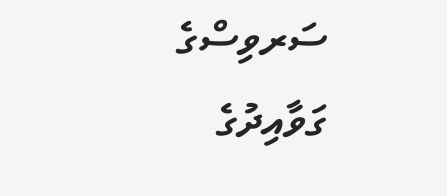ސަރވިސްގެ ގަވާއިދުގެ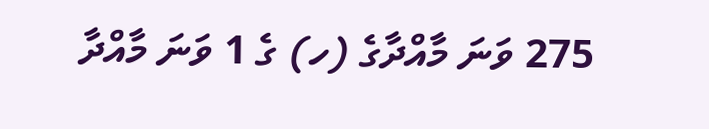275 ވަނަ މާއްދާގެ (ހ) ގެ 1 ވަނަ މާއްދާ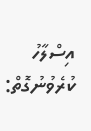އިސްލާހު ކުރެވުނުގޮތް: